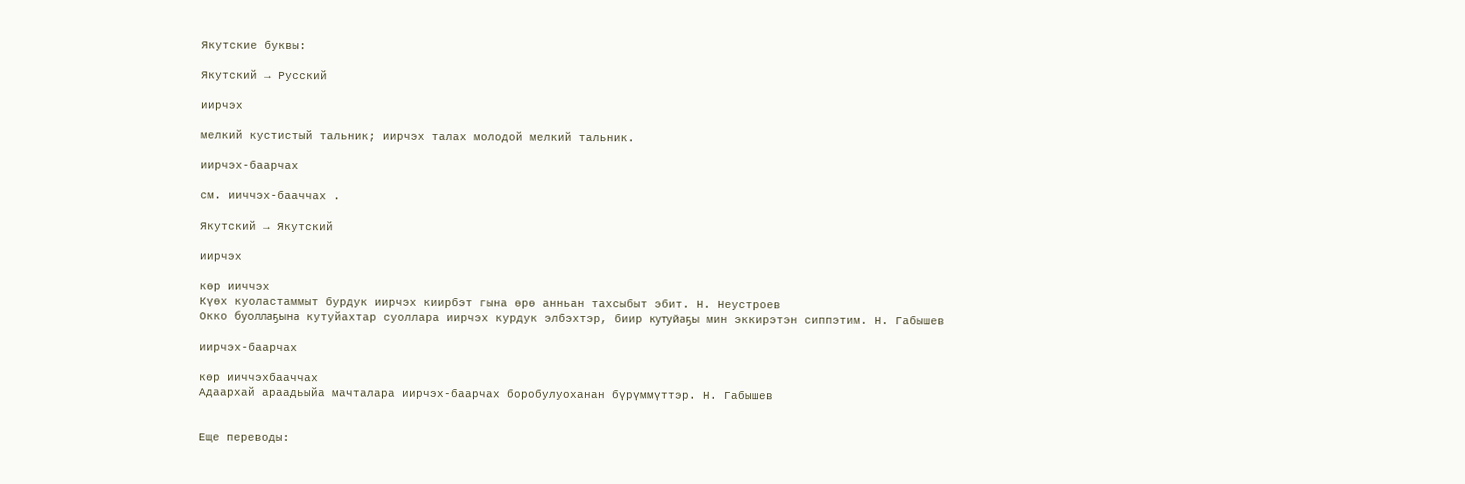Якутские буквы:

Якутский → Русский

иирчэх

мелкий кустистый тальник; иирчэх талах молодой мелкий тальник.

иирчэх-баарчах

см. ииччэх-бааччах .

Якутский → Якутский

иирчэх

көр ииччэх
Күөх куоластаммыт бурдук иирчэх киирбэт гына өрө анньан тахсыбыт эбит. Н. Неустроев
Окко буоллаҕына кутуйахтар суоллара иирчэх курдук элбэхтэр, биир кутуйаҕы мин эккирэтэн сиппэтим. Н. Габышев

иирчэх-баарчах

көр ииччэхбааччах
Адаархай араадьыйа мачталара иирчэх-баарчах боробулуоханан бүрүммүттэр. Н. Габышев


Еще переводы: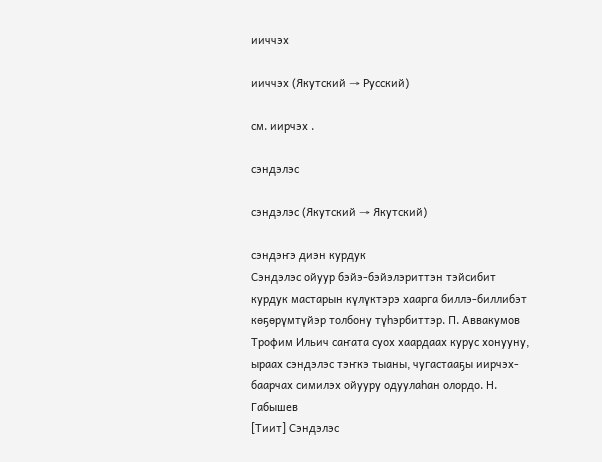ииччэх

ииччэх (Якутский → Русский)

см. иирчэх .

сэндэлэс

сэндэлэс (Якутский → Якутский)

сэндэҥэ диэн курдук
Сэндэлэс ойуур бэйэ-бэйэлэриттэн тэйсибит курдук мастарын күлүктэрэ хаарга биллэ-биллибэт көҕөрүмтүйэр толбону түһэрбиттэр. П. Аввакумов
Трофим Ильич саҥата суох хаардаах курус хонууну, ыраах сэндэлэс тэҥкэ тыаны, чугастааҕы иирчэх-баарчах симилэх ойууру одуулаһан олордо. Н. Габышев
[Тиит] Сэндэлэс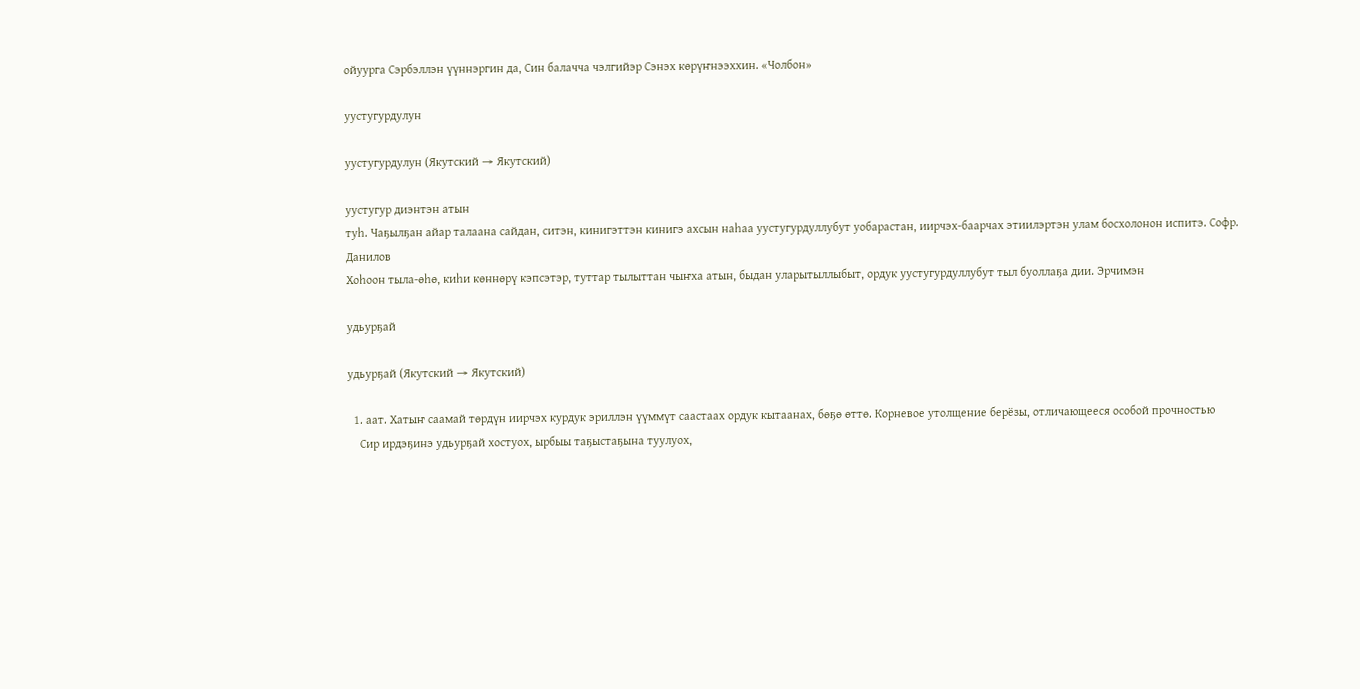ойуурга Сэрбэллэн үүннэргин да, Син балачча чэлгийэр Сэнэх көрүҥнээххин. «Чолбон»

уустугурдулун

уустугурдулун (Якутский → Якутский)

уустугур диэнтэн атын
туһ. Чаҕылҕан айар талаана сайдан, ситэн, кинигэттэн кинигэ ахсын наһаа уустугурдуллубут уобарастан, иирчэх-баарчах этиилэртэн улам босхолонон испитэ. Софр. Данилов
Хоһоон тыла-өһө, киһи көннөрү кэпсэтэр, туттар тылыттан чыҥха атын, быдан уларытыллыбыт, ордук уустугурдуллубут тыл буоллаҕа дии. Эрчимэн

удьурҕай

удьурҕай (Якутский → Якутский)

  1. аат. Хатыҥ саамай төрдүн иирчэх курдук эриллэн үүммүт саастаах ордук кытаанах, бөҕө өттө. Корневое утолщение берёзы, отличающееся особой прочностью
    Сир ирдэҕинэ удьурҕай хостуох, ырбыы таҕыстаҕына туулуох,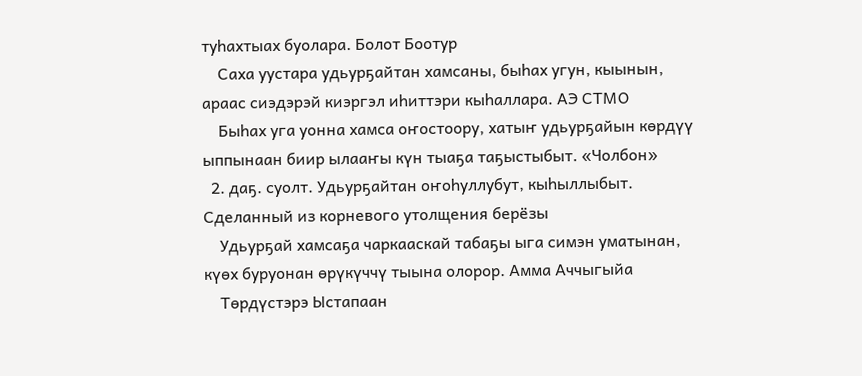туһахтыах буолара. Болот Боотур
    Саха уустара удьурҕайтан хамсаны, быһах угун, кыынын, араас сиэдэрэй киэргэл иһиттэри кыһаллара. АЭ СТМО
    Быһах уга уонна хамса оҥостоору, хатыҥ удьурҕайын көрдүү ыппынаан биир ылааҥы күн тыаҕа таҕыстыбыт. «Чолбон»
  2. даҕ. суолт. Удьурҕайтан оҥоһуллубут, кыһыллыбыт. Сделанный из корневого утолщения берёзы
    Удьурҕай хамсаҕа чаркааскай табаҕы ыга симэн уматынан, күөх буруонан өрүкүччү тыына олорор. Амма Аччыгыйа
    Төрдүстэрэ Ыстапаан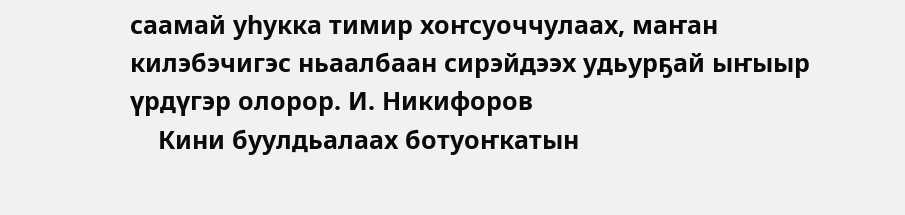саамай уһукка тимир хоҥсуоччулаах, маҥан килэбэчигэс ньаалбаан сирэйдээх удьурҕай ыҥыыр үрдүгэр олорор. И. Никифоров
    Кини буулдьалаах ботуоҥкатын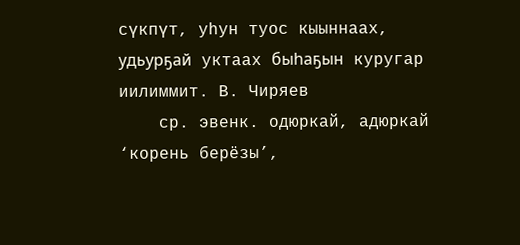сүкпүт, уһун туос кыыннаах, удьурҕай уктаах быһаҕын куругар иилиммит. В. Чиряев
    ср. эвенк. одюркай, адюркай ‘корень берёзы’,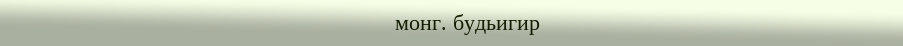монг. будьигир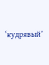‘кудрявый’